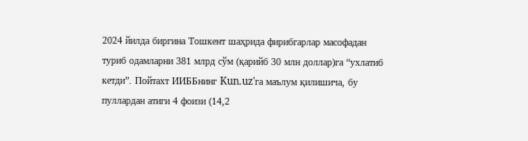2024 йилда биргина Тошкент шаҳрида фирибгарлар масофадан туриб одамларни 381 млрд сўм (қарийб 30 млн доллар)га “ухлатиб кетди”. Пойтахт ИИББнинг Kun.uz'га маълум қилишича, бу пуллардан атиги 4 фоизи (14,2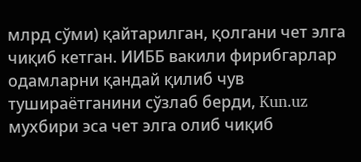млрд сўми) қайтарилган, қолгани чет элга чиқиб кетган. ИИББ вакили фирибгарлар одамларни қандай қилиб чув тушираётганини сўзлаб берди, Kun.uz мухбири эса чет элга олиб чиқиб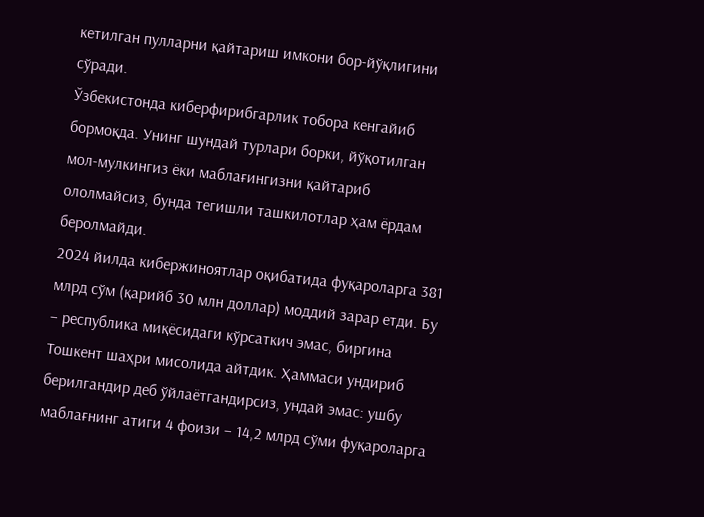кетилган пулларни қайтариш имкони бор-йўқлигини сўради.
Ўзбекистонда киберфирибгарлик тобора кенгайиб бормоқда. Унинг шундай турлари борки, йўқотилган мол-мулкингиз ёки маблағингизни қайтариб ололмайсиз, бунда тегишли ташкилотлар ҳам ёрдам беролмайди.
2024 йилда кибержиноятлар оқибатида фуқароларга 381 млрд сўм (қарийб 30 млн доллар) моддий зарар етди. Бу – республика миқёсидаги кўрсаткич эмас, биргина Тошкент шаҳри мисолида айтдик. Ҳаммаси ундириб берилгандир деб ўйлаётгандирсиз, ундай эмас: ушбу маблағнинг атиги 4 фоизи – 14,2 млрд сўми фуқароларга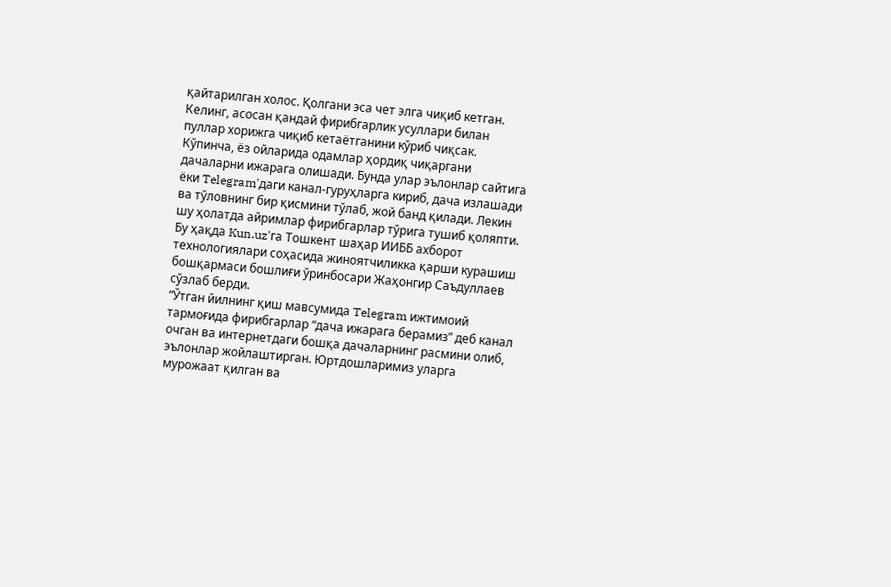қайтарилган холос. Қолгани эса чет элга чиқиб кетган.
Келинг, асосан қандай фирибгарлик усуллари билан пуллар хорижга чиқиб кетаётганини кўриб чиқсак. Кўпинча, ёз ойларида одамлар ҳордиқ чиқаргани дачаларни ижарага олишади. Бунда улар эълонлар сайтига ёки Telegram'даги канал-гуруҳларга кириб, дача излашади ва тўловнинг бир қисмини тўлаб, жой банд қилади. Лекин шу ҳолатда айримлар фирибгарлар тўрига тушиб қоляпти.
Бу ҳақда Kun.uz'га Тошкент шаҳар ИИББ ахборот технологиялари соҳасида жиноятчиликка қарши курашиш бошқармаси бошлиғи ўринбосари Жаҳонгир Саъдуллаев сўзлаб берди.
“Ўтган йилнинг қиш мавсумида Telegram ижтимоий тармоғида фирибгарлар “дача ижарага берамиз” деб канал очган ва интернетдаги бошқа дачаларнинг расмини олиб, эълонлар жойлаштирган. Юртдошларимиз уларга мурожаат қилган ва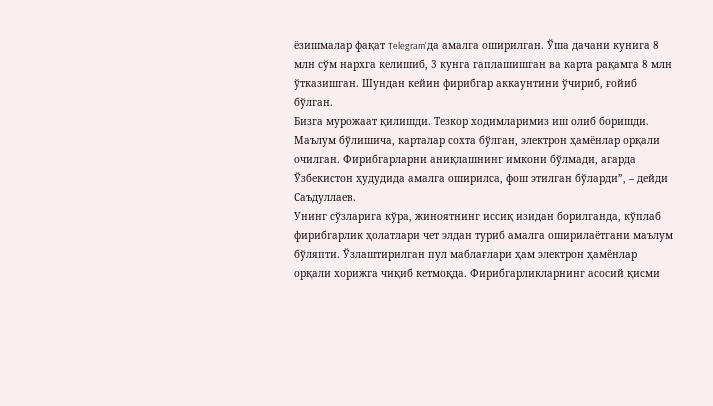ёзишмалар фақат Telegram'да амалга оширилган. Ўша дачани кунига 8 млн сўм нархга келишиб, 3 кунга гаплашишган ва карта рақамга 8 млн ўтказишган. Шундан кейин фирибгар аккаунтини ўчириб, ғойиб бўлган.
Бизга мурожаат қилишди. Тезкор ходимларимиз иш олиб боришди. Маълум бўлишича, карталар сохта бўлган, электрон ҳамёнлар орқали очилган. Фирибгарларни аниқлашнинг имкони бўлмади, агарда Ўзбекистон ҳудудида амалга оширилса, фош этилган бўларди”, – дейди Саъдуллаев.
Унинг сўзларига кўра, жиноятнинг иссиқ изидан борилганда, кўплаб фирибгарлик ҳолатлари чет элдан туриб амалга оширилаётгани маълум бўляпти. Ўзлаштирилган пул маблағлари ҳам электрон ҳамёнлар орқали хорижга чиқиб кетмоқда. Фирибгарликларнинг асосий қисми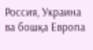Россия, Украина ва бошқа Европа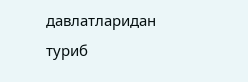давлатларидан туриб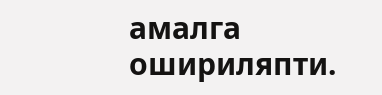амалга ошириляпти.